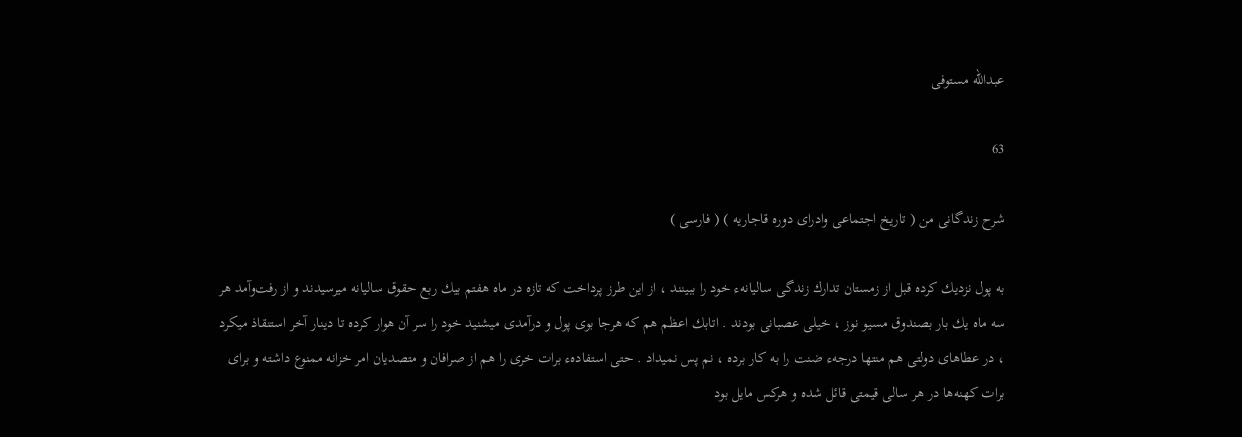عبدالله مستوفى

63

شرح زندگانى من ( تاريخ اجتماعى وادراى دوره قاجاريه ) ( فارسى )

به پول نزديك كرده قبل از زمستان تدارك زندگى ساليانهء خود را ببينند ، از اين طرز پرداخت كه تازه در ماه هفتم بيك ربع حقوق ساليانه ميرسيدند و از رفت‌وآمد هر سه ماه يك بار بصندوق مسيو نوز ، خيلى عصبانى بودند . اتابك اعظم هم كه هرجا بوى پول و درآمدى ميشنيد خود را سر آن هوار كرده تا دينار آخر استنقاذ ميكرد ، در عطاهاى دولتى هم منتها درجهء ضنت را به كار برده ، نم پس نميداد . حتى استفادهء برات خرى را هم از صرافان و متصديان امر خزانه ممنوع داشته و براى برات كهنه‌ها در هر سالى قيمتى قائل شده و هركس مايل بود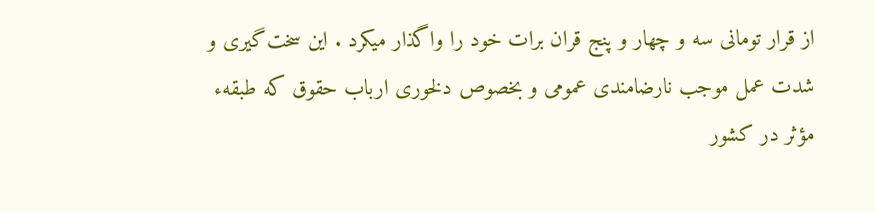از قرار تومانى سه و چهار و پنج قران برات خود را واگذار ميكرد . اين سخت‌گيرى و شدت عمل موجب نارضامندى عمومى و بخصوص دلخورى ارباب حقوق كه طبقهء مؤثر در كشور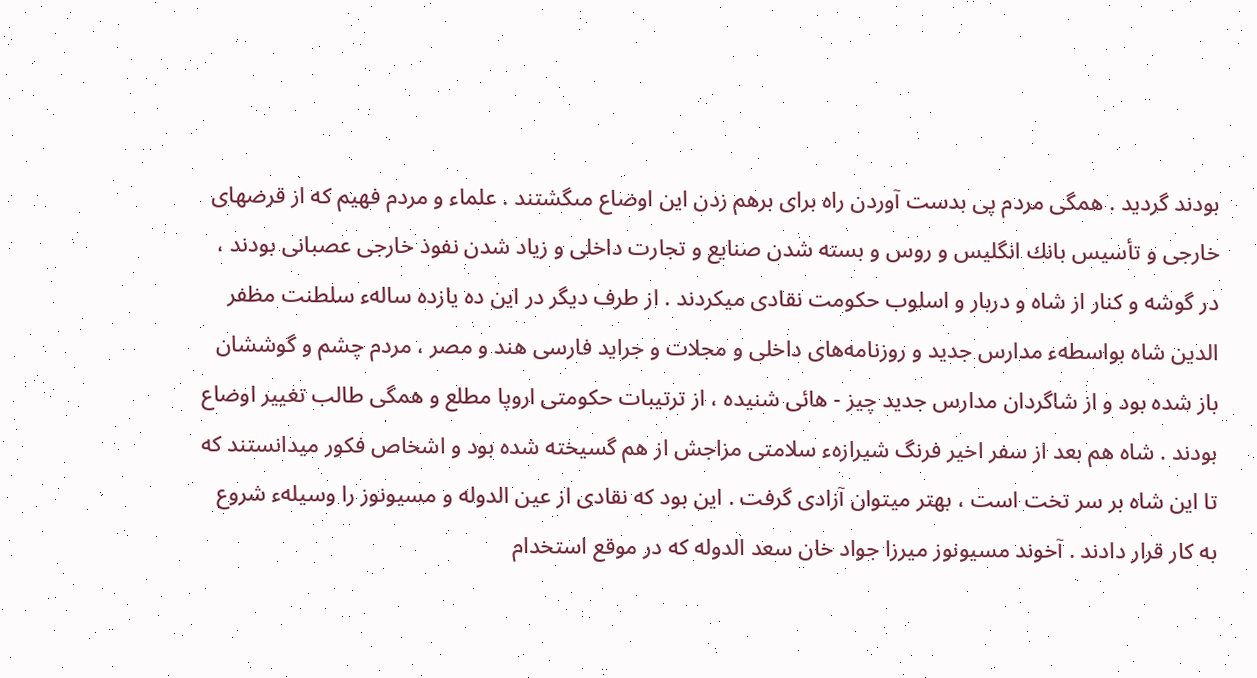بودند گرديد . همگى مردم پى بدست آوردن راه براى برهم زدن اين اوضاع مىگشتند . علماء و مردم فهيم كه از قرضهاى خارجى و تأسيس بانك انگليس و روس و بسته شدن صنايع و تجارت داخلى و زياد شدن نفوذ خارجى عصبانى بودند ، در گوشه و كنار از شاه و دربار و اسلوب حكومت نقادى ميكردند . از طرف ديگر در اين ده يازده سالهء سلطنت مظفر الدين شاه بواسطهء مدارس جديد و روزنامه‌هاى داخلى و مجلات و جرايد فارسى هند و مصر ، مردم چشم و گوششان باز شده بود و از شاگردان مدارس جديد چيز - هائى شنيده ، از ترتيبات حكومتى اروپا مطلع و همگى طالب تغيير اوضاع بودند . شاه هم بعد از سفر اخير فرنگ شيرازهء سلامتى مزاجش از هم گسيخته شده بود و اشخاص فكور ميدانستند كه تا اين شاه بر سر تخت است ، بهتر ميتوان آزادى گرفت . اين بود كه نقادى از عين الدوله و مسيونوز را وسيلهء شروع به كار قرار دادند . آخوند مسيونوز ميرزا جواد خان سعد الدوله كه در موقع استخدام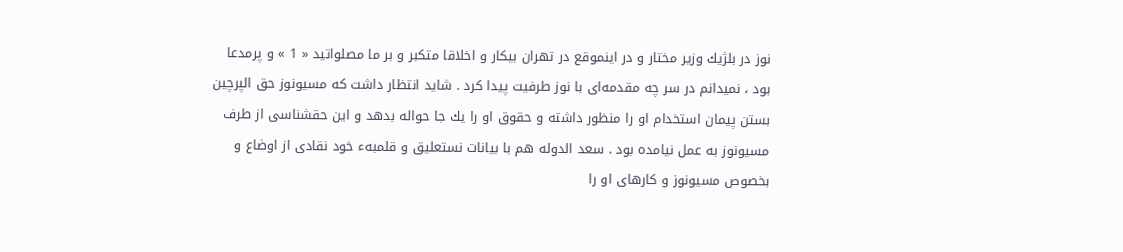نوز در بلژيك وزير مختار و در اينموقع در تهران بيكار و اخلاقا متكبر و بر ما مصلواتيد « 1 » و پرمدعا بود ، نميدانم در سر چه مقدمه‌اى با نوز طرفيت پيدا كرد . شايد انتظار داشت كه مسيونوز حق الپرچين بستن پيمان استخدام او را منظور داشته و حقوق او را يك جا حواله بدهد و اين حقشناسى از طرف مسيونوز به عمل نيامده بود . سعد الدوله هم با بيانات نستعليق و قلمبهء خود نقادى از اوضاع و بخصوص مسيونوز و كارهاى او را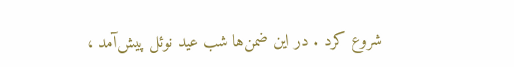شروع كرد . در اين ضمن‌ها شب عيد نوئل پيش‌آمد ،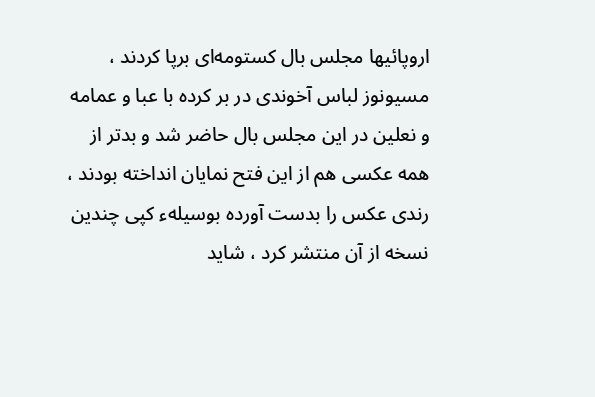اروپائيها مجلس بال كستومه‌اى برپا كردند ، مسيونوز لباس آخوندى در بر كرده با عبا و عمامه و نعلين در اين مجلس بال حاضر شد و بدتر از همه عكسى هم از اين فتح نمايان انداخته بودند ، رندى عكس را بدست آورده بوسيلهء كپى چندين نسخه از آن منتشر كرد ، شايد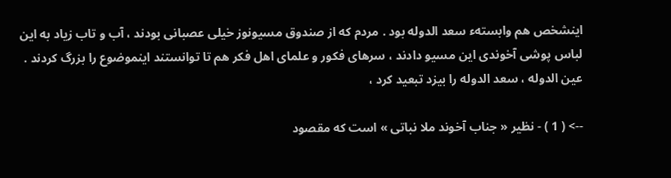اينشخص هم وابستهء سعد الدوله بود . مردم كه از صندوق مسيونوز خيلى عصبانى بودند ، آب و تاب زياد به اين لباس پوشى آخوندى اين مسيو دادند ، سرهاى فكور و علماى اهل فكر هم تا توانستند اينموضوع را بزرگ كردند . عين الدوله ، سعد الدوله را بيزد تبعيد كرد ،

--> ( 1 ) - نظير « جناب آخوند ملا نباتى » است كه مقصود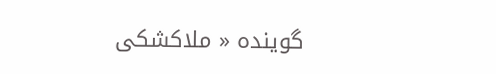گوينده « ملاكشكى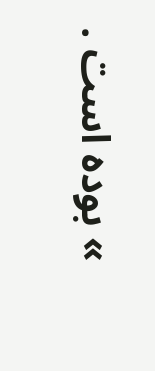» بوده است .